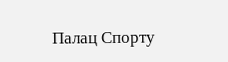Палац Спорту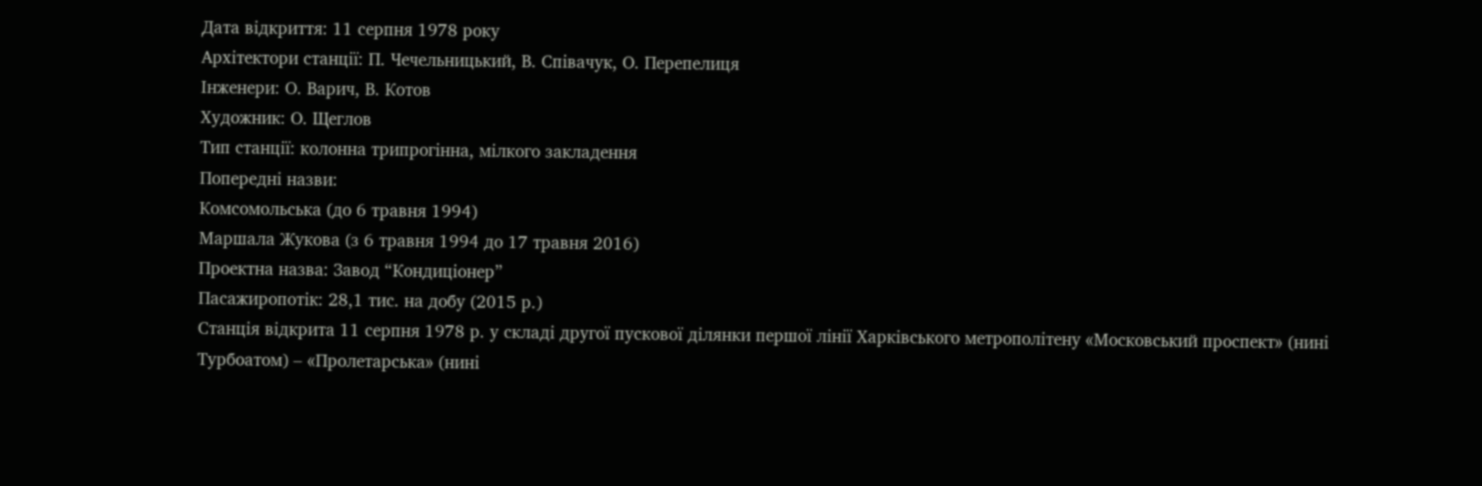Дата відкриття: 11 серпня 1978 року
Архітектори станції: П. Чечельницький, В. Співачук, О. Перепелиця
Інженери: О. Варич, В. Котов
Художник: О. Щеглов
Тип станції: колонна трипрогінна, мілкого закладення
Попередні назви:
Комсомольська (до 6 травня 1994)
Маршала Жукова (з 6 травня 1994 до 17 травня 2016)
Проектна назва: Завод “Кондиціонер”
Пасажиропотік: 28,1 тис. на добу (2015 р.)
Станція відкрита 11 серпня 1978 р. у складі другої пускової ділянки першої лінії Харківського метрополітену «Московський проспект» (нині Турбоатом) – «Пролетарська» (нині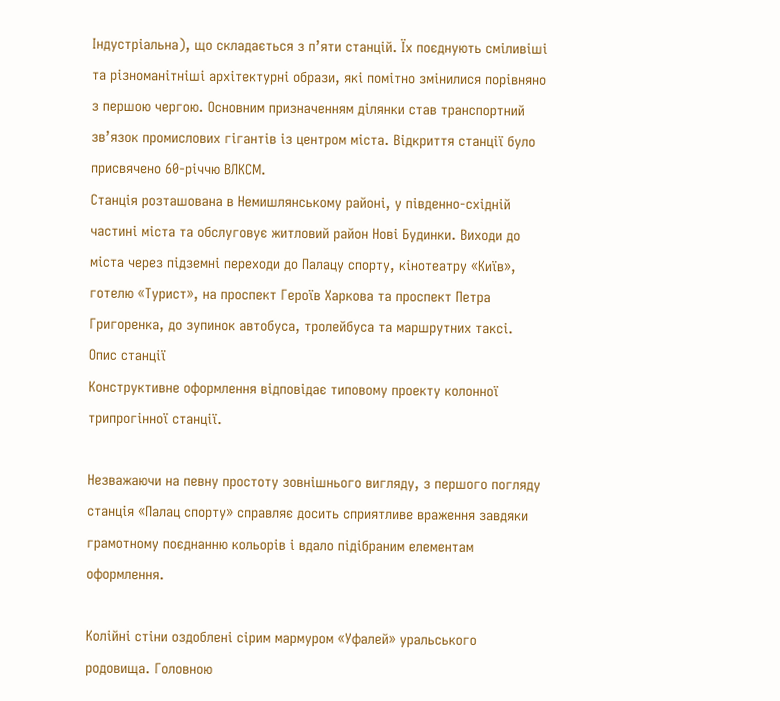Індустріальна), що складається з п’яти станцій. Їх поєднують сміливіші та різноманітніші архітектурні образи, які помітно змінилися порівняно з першою чергою. Основним призначенням ділянки став транспортний зв’язок промислових гігантів із центром міста. Відкриття станції було присвячено 60-річчю ВЛКСМ.
Станція розташована в Немишлянському районі, у південно-східній частині міста та обслуговує житловий район Нові Будинки. Виходи до міста через підземні переходи до Палацу спорту, кінотеатру «Київ», готелю «Турист», на проспект Героїв Харкова та проспект Петра Григоренка, до зупинок автобуса, тролейбуса та маршрутних таксі.
Опис станції
Конструктивне оформлення відповідає типовому проекту колонної трипрогінної станції.

Незважаючи на певну простоту зовнішнього вигляду, з першого погляду станція «Палац спорту» справляє досить сприятливе враження завдяки грамотному поєднанню кольорів і вдало підібраним елементам оформлення.

Колійні стіни оздоблені сірим мармуром «Уфалей» уральського родовища. Головною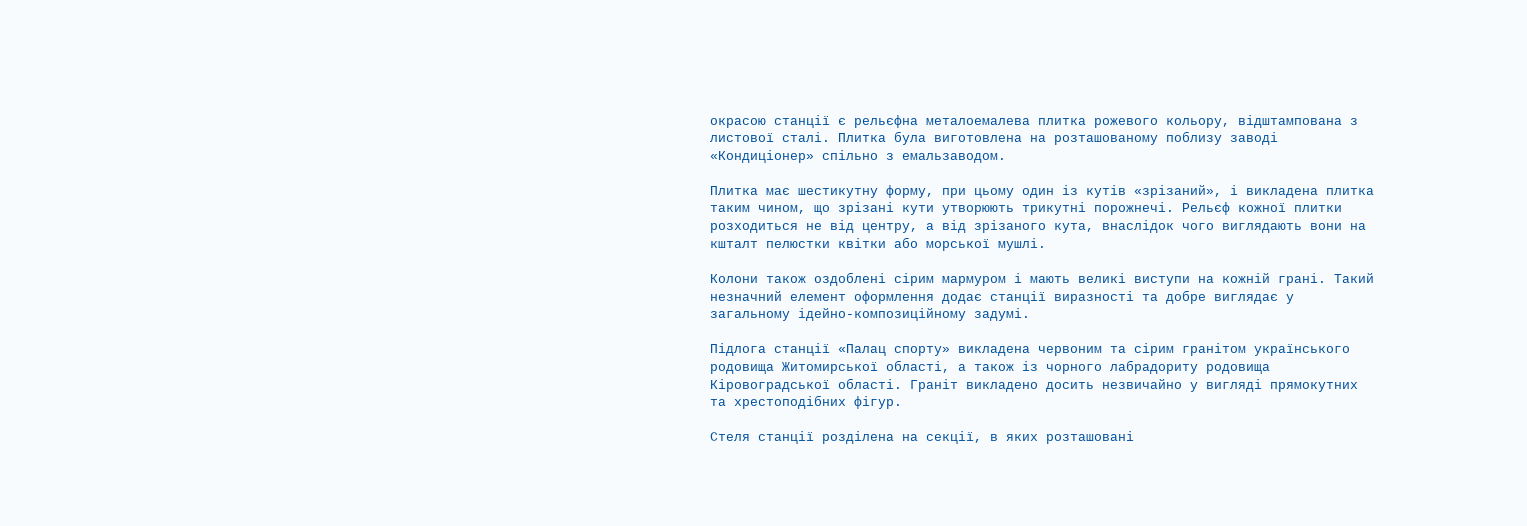окрасою станції є рельєфна металоемалева плитка рожевого кольору, відштампована з листової сталі. Плитка була виготовлена на розташованому поблизу заводі «Кондиціонер» спільно з емальзаводом.

Плитка має шестикутну форму, при цьому один із кутів «зрізаний», і викладена плитка таким чином, що зрізані кути утворюють трикутні порожнечі. Рельєф кожної плитки розходиться не від центру, а від зрізаного кута, внаслідок чого виглядають вони на кшталт пелюстки квітки або морської мушлі.

Колони також оздоблені сірим мармуром і мають великі виступи на кожній грані. Такий незначний елемент оформлення додає станції виразності та добре виглядає у загальному ідейно-композиційному задумі.

Підлога станції «Палац спорту» викладена червоним та сірим гранітом українського родовища Житомирської області, а також із чорного лабрадориту родовища Кіровоградської області. Граніт викладено досить незвичайно у вигляді прямокутних та хрестоподібних фігур.

Стеля станції розділена на секції, в яких розташовані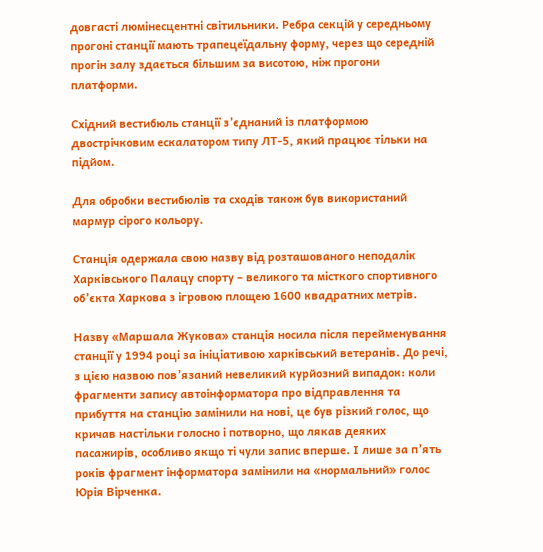довгасті люмінесцентні світильники. Ребра секцій у середньому прогоні станції мають трапецеїдальну форму, через що середній прогін залу здається більшим за висотою, ніж прогони платформи.

Східний вестибюль станції з’єднаний із платформою двострічковим ескалатором типу ЛТ-5, який працює тільки на підйом.

Для обробки вестибюлів та сходів також був використаний мармур сірого кольору.

Станція одержала свою назву від розташованого неподалік Харківського Палацу спорту – великого та місткого спортивного об’єкта Харкова з ігровою площею 1600 квадратних метрів.

Назву «Маршала Жукова» станція носила після перейменування станції у 1994 році за ініціативою харківський ветеранів. До речі, з цією назвою пов’язаний невеликий курйозний випадок: коли фрагменти запису автоінформатора про відправлення та прибуття на станцію замінили на нові, це був різкий голос, що кричав настільки голосно і потворно, що лякав деяких пасажирів, особливо якщо ті чули запис вперше. І лише за п’ять років фрагмент інформатора замінили на «нормальний» голос Юрія Вірченка.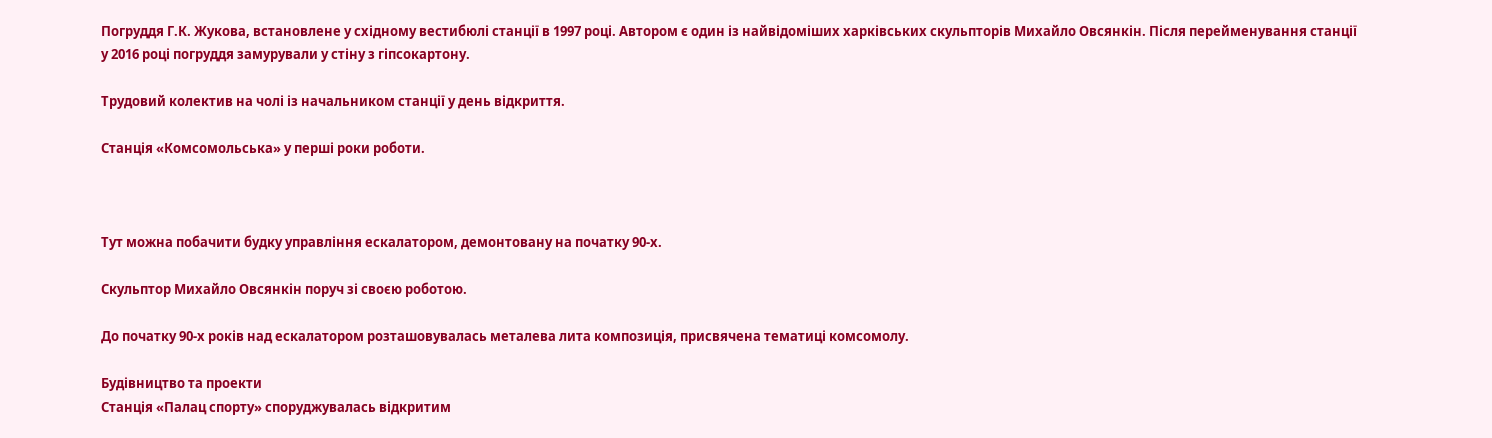Погруддя Г.К. Жукова, встановлене у східному вестибюлі станції в 1997 році. Автором є один із найвідоміших харківських скульпторів Михайло Овсянкін. Після перейменування станції у 2016 році погруддя замурували у стіну з гіпсокартону.

Трудовий колектив на чолі із начальником станції у день відкриття.

Станція «Комсомольська» у перші роки роботи.



Тут можна побачити будку управління ескалатором, демонтовану на початку 90-х.

Скульптор Михайло Овсянкін поруч зі своєю роботою.

До початку 90-х років над ескалатором розташовувалась металева лита композиція, присвячена тематиці комсомолу.

Будівництво та проекти
Станція «Палац спорту» споруджувалась відкритим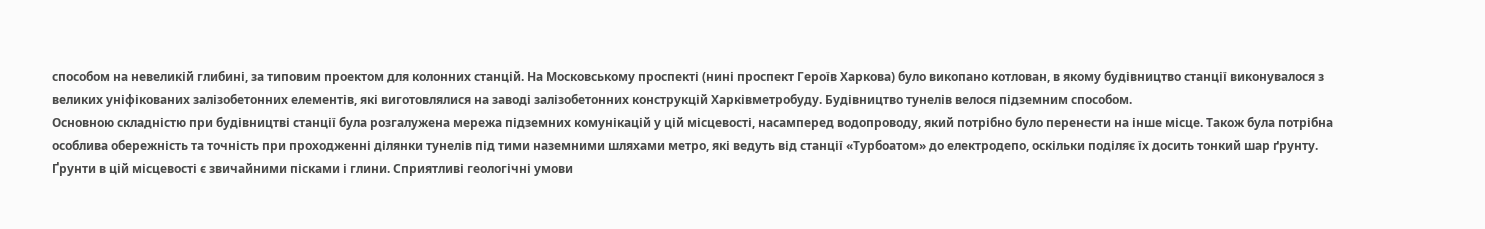способом на невеликій глибині, за типовим проектом для колонних станцій. На Московському проспекті (нині проспект Героїв Харкова) було викопано котлован, в якому будівництво станції виконувалося з великих уніфікованих залізобетонних елементів, які виготовлялися на заводі залізобетонних конструкцій Харківметробуду. Будівництво тунелів велося підземним способом.
Основною складністю при будівництві станції була розгалужена мережа підземних комунікацій у цій місцевості, насамперед водопроводу, який потрібно було перенести на інше місце. Також була потрібна особлива обережність та точність при проходженні ділянки тунелів під тими наземними шляхами метро, які ведуть від станції «Турбоатом» до електродепо, оскільки поділяє їх досить тонкий шар ґрунту.
Ґрунти в цій місцевості є звичайними пісками і глини. Сприятливі геологічні умови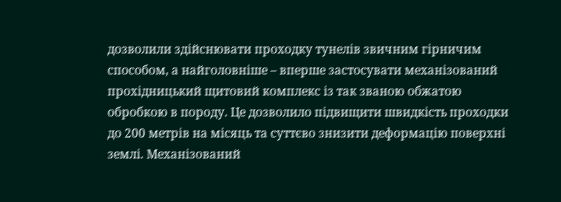дозволили здійснювати проходку тунелів звичним гірничим способом, а найголовніше – вперше застосувати механізований прохідницький щитовий комплекс із так званою обжатою обробкою в породу. Це дозволило підвищити швидкість проходки до 200 метрів на місяць та суттєво знизити деформацію поверхні землі. Механізований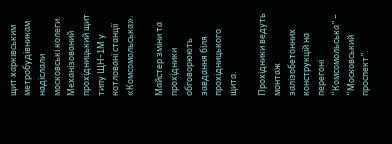щит харківським метробудівникам надіслали московські колеги.
Механізований прохідницький щит типу ЩН-1М у котловані станції «Комсомольська».

Майстер зміни та прохідники обговорюють завдання біля прохідницького щита.

Прохідники ведуть монтаж залізобетонних конструкцій на перегоні “Комсомольська” – “Московський проспект”.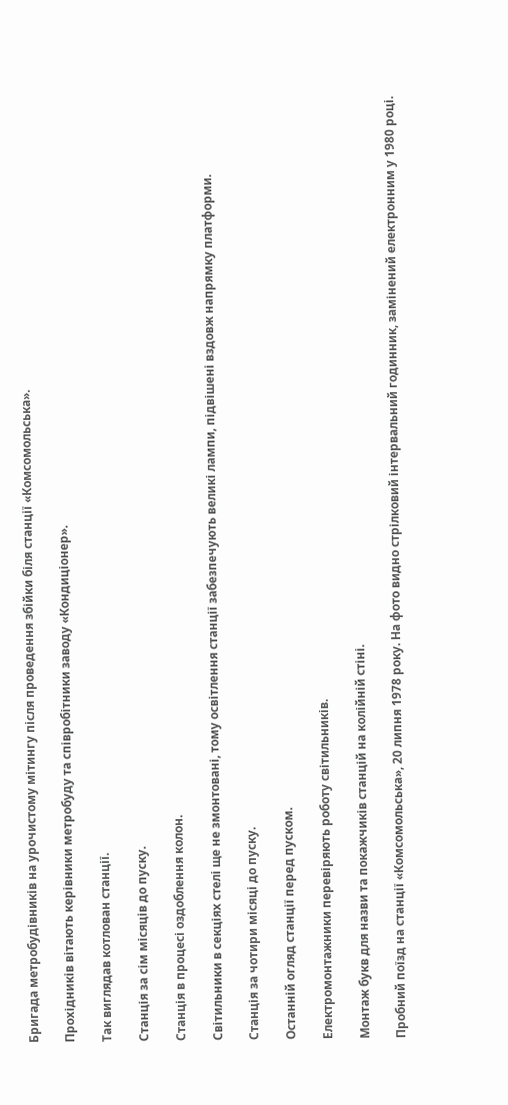Бригада метробудівників на урочистому мітингу після проведення збійки біля станції «Комсомольська».

Прохідників вітають керівники метробуду та співробітники заводу «Кондиціонер».

Так виглядав котлован станції.

Станція за сім місяців до пуску.

Станція в процесі оздоблення колон.

Світильники в секціях стелі ще не змонтовані, тому освітлення станції забезпечують великі лампи, підвішені вздовж напрямку платформи.

Станція за чотири місяці до пуску.

Останній огляд станції перед пуском.

Електромонтажники перевіряють роботу світильників.

Монтаж букв для назви та покажчиків станцій на колійній стіні.

Пробний поїзд на станції «Комсомольська», 20 липня 1978 року. На фото видно стрілковий інтервальний годинник, замінений електронним у 1980 році.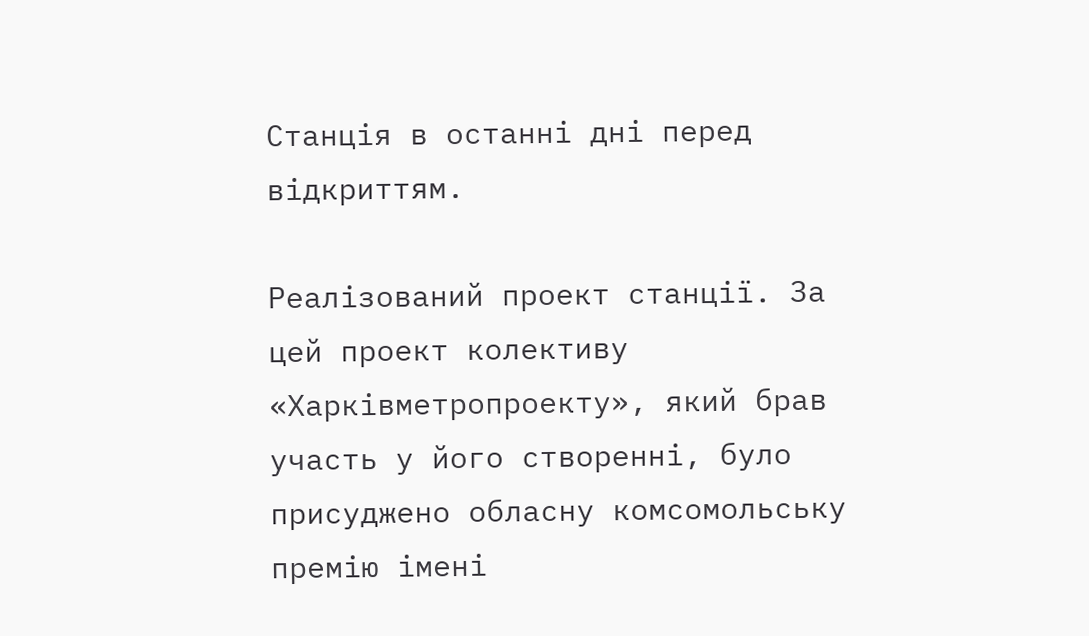Станція в останні дні перед відкриттям.

Реалізований проект станції. За цей проект колективу «Харківметропроекту», який брав участь у його створенні, було присуджено обласну комсомольську премію імені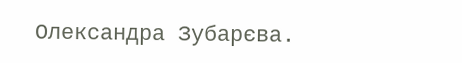Олександра Зубарєва.